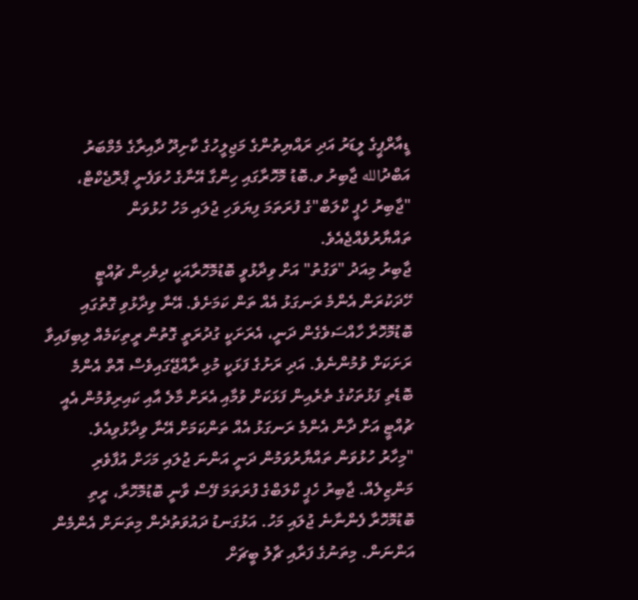ޑީއާރްޕީގެ ލީޑަރު އަދި ރައްޔިތުންގެ މަޖިލީހުގެ ކާށިދޫ ދާއިރާގެ މެމްބަރު އަބްދުالله ޖާބިރު ވ.ބޮޑު މޮހޮރާގައި ހިންގާ އޭނާގެ ހުވަފެނީ ޕްރޮޖެކްޓް، "ޖާބިރު ހެޕީ ކްލަބް"ގެ ފުރަތަމަ ފިޔަވަހި ޖުލައި މަހު ހުޅުވަން ތައްޔާރުވެއްޖެއެވެ.
ޖާބިރު މިއަދު "ވަގުތު" އަށް ވިދާޅުވީ ބޮޑުމޮހޮރާއަކީ ދިވެހިން ޗުއްޓީ ހޭދަކުރަން އެންމެ ރަނގަޅު އެއް ތަން ކަމަށެވެ. އޭނާ ވިދާޅުވި ގޮތުގައި ބޮޑުމޮހޮރާ ހާއްސަވެގެން ދަނީ، އެރަށަކީ ގުދުރަތީ ގޮތުން ރީތިކަމެއް ލިބިފައިވާ ރަށަކަށް ވުމުންނެވެ. އަދި ރަށުގެ ފަޅަކީ މުޅި ރާއްޖޭގައިވެސް އޮތް އެންމެ ބޮޑެތި ފަޅުތަކުގެ ތެރެއިން ފަޅަކަށް ވުމާއި އެރަށް މާލެ އާއި ކައިރިވުމުން އެއީ ޗުއްޓީ އަށް ދާން އެންމެ ރަނގަޅު އެއް ތަންކަމަށް އޭނާ ވިދާޅުވިއެވެ.
"މިހާރު ހުޅުވަން ތައްޔާރުވަމުން ދަނީ އަންނަ ޖުލައި މަހަށް އުފާވެރި މަންޒިލެއް. ޖާބިރު ހެޕީ ކްލަބްގެ ފުރަތަމަ ފޭސް ވާނީ ބޮޑުމޮހޮރާ، ރީތި ބޮޑުމޮހޮރާ ފެންނާނެ ޖުލައި މަހު. އަޅުގަނޑު ދައުވަތުދެން މިތަނަށް އެންމެން އަންނަން. މިތަނުގެ ފަރާއި ޗާލު ބީޗަށް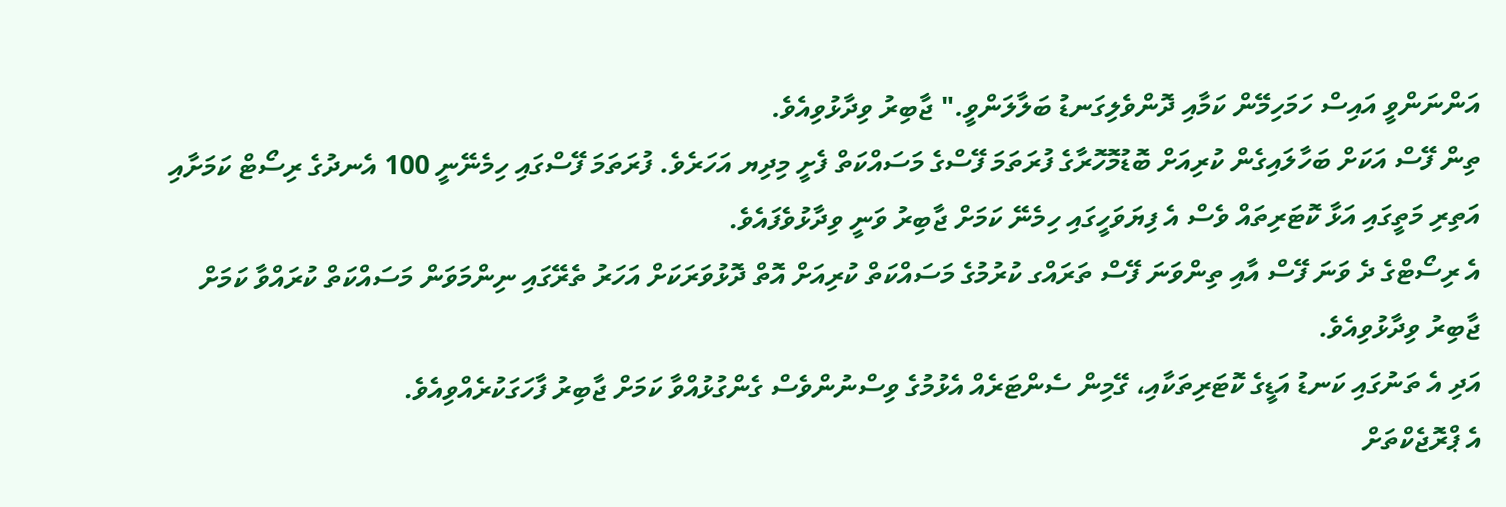އަންނަންވީ އައިސް ހަމަހިމޭން ކަމާއި ދޮންވެލިގަނޑު ބަލާލަންވީ." ޖާބިރު ވިދާޅުވިއެވެ.
ތިން ފޭސް އަކަށް ބަހާލައިގެން ކުރިއަށް ބޮޑުމޮހޮރާގެ ފުރަތަމަ ފޭސްގެ މަސައްކަތް ފެށީ މިދިޔ އަހަރެވެ. ފުރަތަމަ ފޭސްގައި ހިމެނޭނީ 100 އެނދުގެ ރިސޯޓް ކަމަށާއި އަތިރި މަތީގައި އަޅާ ކޮޓަރިތައް ވެސް އެ ފިޔަވަހީގައި ހިމެނޭ ކަމަށް ޖާބިރު ވަނީ ވިދާޅުވެފައެވެ.
އެ ރިސޯޓްގެ ދެ ވަނަ ފޭސް އާއި ތިންވަނަ ފޭސް ތަރައްގ ކުރުމުގެ މަސައްކަތް ކުރިއަށް އޮތް ދޮޅުވަރަކަށް އަހަރު ތެރޭގައި ނިންމަވަން މަސައްކަތް ކުރައްވާ ކަމަށް ޖާބިރު ވިދާޅުވިއެވެ.
އަދި އެ ތަނުގައި ކަނޑު އަޑީގެ ކޮޓަރިތަކާއި، ގޭމިން ސެންޓަރެއް އެޅުމުގެ ވިސްނުންވެސް ގެންގުޅުއްވާ ކަމަށް ޖާބިރު ފާހަގަކުރެއްވިއެވެ.
އެ ޕްރޮޖެކްތަށް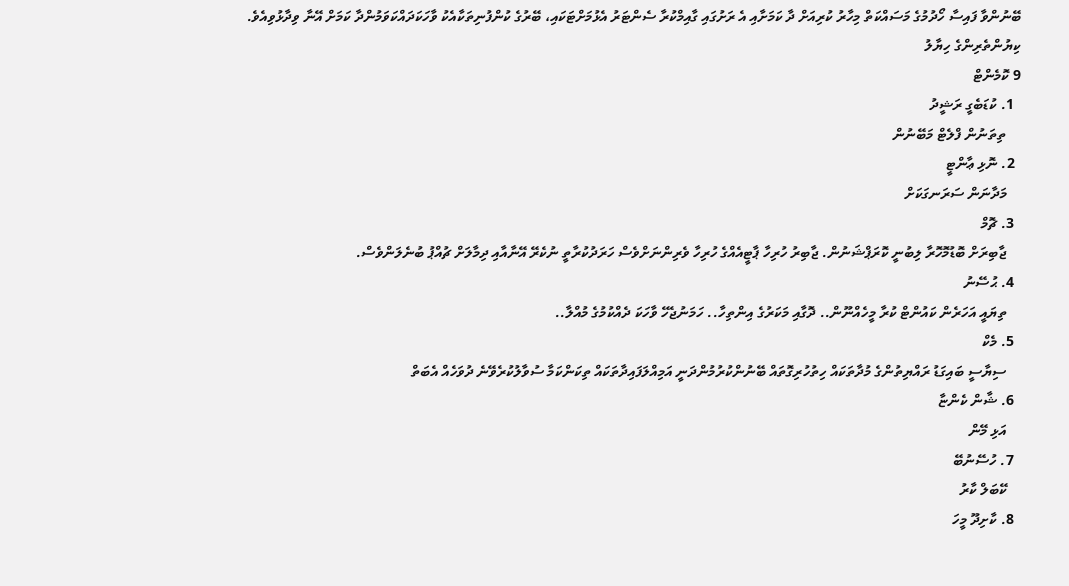ބޭނުންވާ ފައިސާ ހޯދުމުގެ މަސައްކަތް މިހާރު ކުރިއަށް ދާ ކަމަށާއި އެ ރަށުގައި ގާއިމްކުރާ ސެންޓަރު އެޅުމަށްޓަކައި، ބޭރުގެ ކުންފުނިތަކާއެކު ވާހަކަދައްކަވަމުންދާ ކަމަށް އޭނާ ވިދާޅުވިއެވެ.
ކިޔުންތެރިންގެ ހިޔާލު
9 ކޮމެންޓް
  1. ކުޑަބެގީ ރަޝީދު
    ތިތަނުން ފްލެޓް މަބޭނުން
  2. ނޮޅި ޢާންޓީ
    މަދާނަން ސަރަނގަކަށް
  3. ޗޮމް
    ޖާބިރަށް ބޮޑުމޮހޮރާ ލިބުނީ ކޮރަޕްޝަނުން. ޖާބިރު ހުރިހާ ޕާޓީއެއްގެ ހުރިހާ ވެރިންނަށްވެސް ހަރަދުކުރާތީ ނުކެރޭ އޭނާއާއި ދިމާލަށް ޗުއްޕު ބުނެލަންވެސް.
  4. ޙުސޭނު
    ތިޔައީ އަހަރެން ކައުންޓް ކުރާ މީހެއްނޫން.. ދޮގާއި މަކަރުގެ އިންތިހާ.. ހަމަނުޖެހޭ ވާހަކަ ދެއްކުމުގެ މުއްލާ..
  5. މެކް
    ސިޔާސީ ބައިގަޑު ރައްޔިތުންގެ މުދާތަކައް ހިތުހުރިގޮތައް ބޭނުންކުރުމުންދަނީ އަމިއްލަފައިދާތަކައް ތިކަންކަމާ ސުވާލުކުރެވޭނެ ދުވަހެއް އެބަތް
  6. ޝާން ކެންޏާ
    އަޅި މޭން
  7. ހުސޭނުބޭ
    ކޭބަލް ކާރު
  8. ކާށިދޫ މީހަ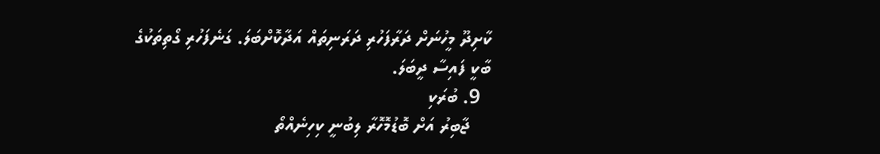ކާށިދޫ މީހުނަށް ދަރާފަހުރި ދަރަނިތައް އަދާކޮށްބަލަ. ގަނެފަހުރި ގޯތިތަކުގެ ބާކީ ފައިސާ ދީބަލަ.
  9. ބުރަކި
    ޖާބިރު އަށް ބޮޑުމޮހޮރާ ލިބުނީ ކިހިނެއްތޯ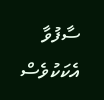ސާފުވާ އެކަކުވެސް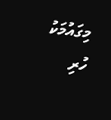މިގައުމަކު ހުރި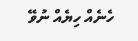ހެނެއް ހިޔެއް ނުވޭ